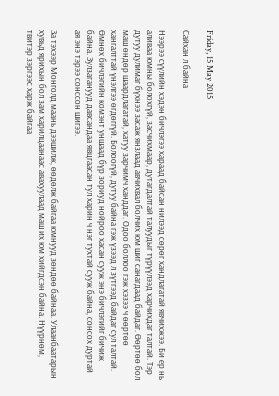Friday, 15 May 2015

Сайхан л байна

Нээрээ сүүлийн хэдэн бичлэгээ хараад байсан нилээд сөрөг хандлагатай явчихжээ. Би ер нь аливаа юмны болохгүй, засчихмаар, дутагдалтай талуудыг түрүүлээд харчихдаг талтай. Тэр дутуу дулимаг бүхнээ засаж янзлаад авчихвал болчих юм шиг санагдаад байдаг. Өөртөө бол маш өндөр шаардлагатай, хатуу зарчимч ханддаг. Одоо боллоо гэж хэзээ ч өөртөө хангалттай үнэлгээ өгдөггүй. Болоогүй, дутуу байна гэж үзээд л зүтгээд байдаг сул талтай. Өмнөх бичлэгийн комэнт уншаад бүр зориуд нойроо хасан сууж энэ бичлэгийг бичиж байна. Зулзаганууд давсандаа явцгаасан тул харин ч нэг тухтай сууж байна, сонсох дуртай ая энэ тэрээ сонссон шигээ.

За тэхээр Монголд маань дээшилж, өөдөлж байгаа юмнууд зөндөө байнаа. Улаанбаатарын хувьд ярихын бол зам харилцаанаас авахуулаад маш их юм хийгдсэн байна. Нүүрнөм, твитэр зэргээс харж байгаа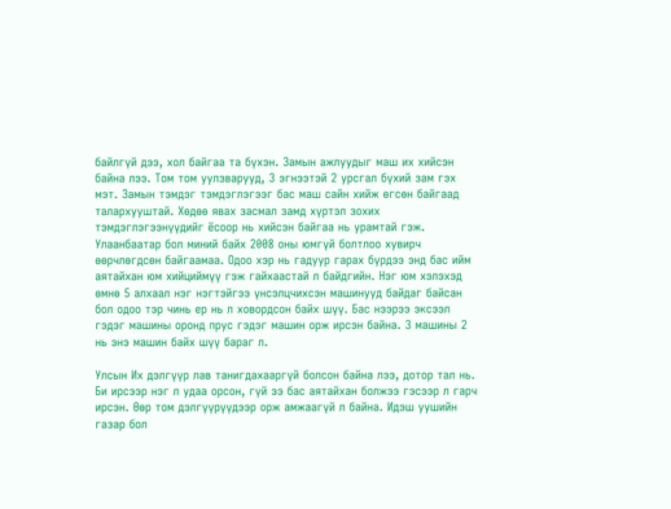байлгүй дээ, хол байгаа та бүхэн. Замын ажлуудыг маш их хийсэн байна лээ. Том том уулзварууд, 3 эгнээтэй 2 урсгал бүхий зам гэх мэт. Замын тэмдэг тэмдэглэгээг бас маш сайн хийж өгсөн байгаад талархууштай. Хөдөө явах засмал замд хүртэл зохих тэмдэглэгээнүүдийг ёсоор нь хийсэн байгаа нь урамтай гэж. Улаанбаатар бол миний байх 2008 оны юмгүй болтлоо хувирч өөрчлөгдсөн байгаамаа. Одоо хэр нь гадуур гарах бүрдээ энд бас ийм аятайхан юм хийциймүү гэж гайхаастай л байдгийн. Нэг юм хэлэхэд өмнө 5 алхаал нэг нэгтэйгээ үнсэлцчихсэн машинууд байдаг байсан бол одоо тэр чинь ер нь л ховордсон байх шүү. Бас нээрээ эксээл гэдэг машины оронд прус гэдэг машин орж ирсэн байна. 3 машины 2 нь энэ машин байх шүү бараг л.

Улсын Их дэлгүүр лав танигдахааргүй болсон байна лээ, дотор тал нь. Би ирсээр нэг л удаа орсон, гүй ээ бас аятайхан болжээ гэсээр л гарч ирсэн. Өөр том дэлгүүрүүдээр орж амжаагүй л байна. Идэш уушийн газар бол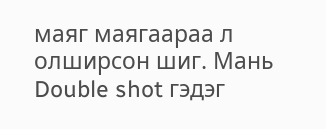маяг маягаараа л олширсон шиг. Мань Double shot гэдэг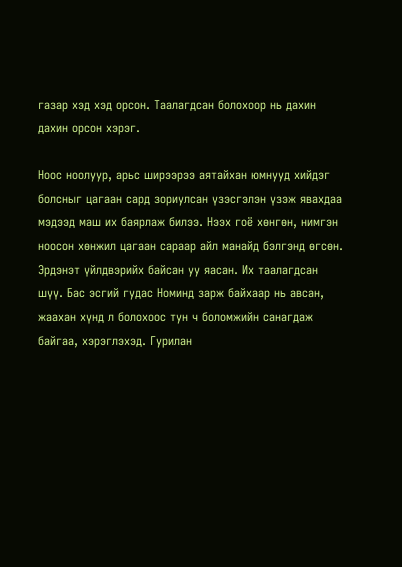газар хэд хэд орсон. Таалагдсан болохоор нь дахин дахин орсон хэрэг.

Ноос ноолуур, арьс ширээрээ аятайхан юмнууд хийдэг болсныг цагаан сард зориулсан үзэсгэлэн үзэж явахдаа мэдээд маш их баярлаж билээ. Нээх гоё хөнгөн, нимгэн ноосон хөнжил цагаан сараар айл манайд бэлгэнд өгсөн. Эрдэнэт үйлдвэрийх байсан уу яасан. Их таалагдсан шүү. Бас эсгий гудас Номинд зарж байхаар нь авсан, жаахан хүнд л болохоос тун ч боломжийн санагдаж байгаа, хэрэглэхэд. Гурилан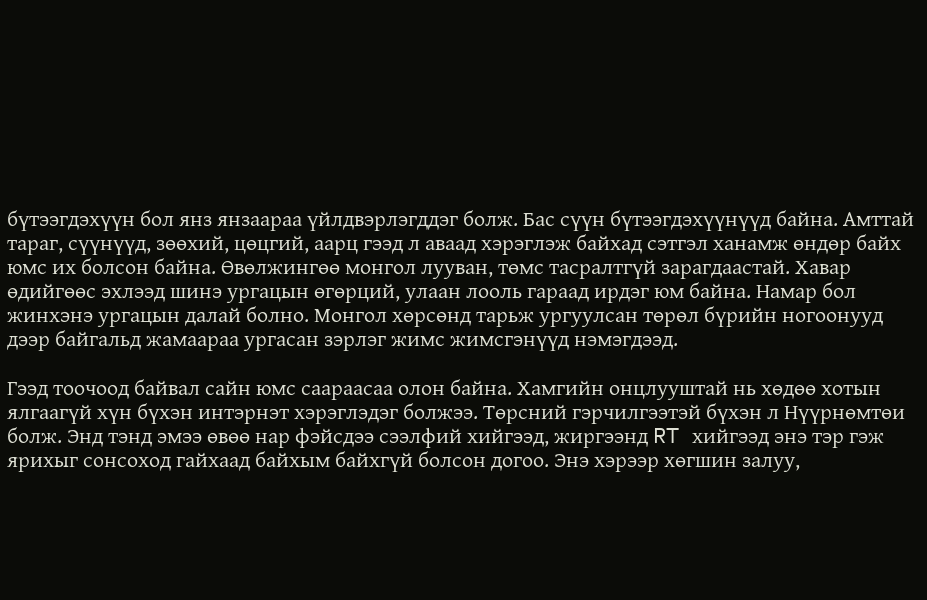бүтээгдэхүүн бол янз янзаараа үйлдвэрлэгддэг болж. Бас сүүн бүтээгдэхүүнүүд байна. Амттай тараг, сүүнүүд, зөөхий, цөцгий, аарц гээд л аваад хэрэглэж байхад сэтгэл ханамж өндөр байх юмс их болсон байна. Өвөлжингөө монгол лууван, төмс тасралтгүй зарагдаастай. Хавар өдийгөөс эхлээд шинэ ургацын өгөрций, улаан лооль гараад ирдэг юм байна. Намар бол жинхэнэ ургацын далай болно. Монгол хөрсөнд тарьж ургуулсан төрөл бүрийн ногоонууд дээр байгальд жамаараа ургасан зэрлэг жимс жимсгэнүүд нэмэгдээд.

Гээд тоочоод байвал сайн юмс саараасаа олон байна. Хамгийн онцлууштай нь хөдөө хотын ялгаагүй хүн бүхэн интэрнэт хэрэглэдэг болжээ. Төрсний гэрчилгээтэй бүхэн л Нүүрнөмтөи болж. Энд тэнд эмээ өвөө нар фэйсдээ сээлфий хийгээд, жиргээнд RT хийгээд энэ тэр гэж ярихыг сонсоход гайхаад байхым байхгүй болсон догоо. Энэ хэрээр хөгшин залуу,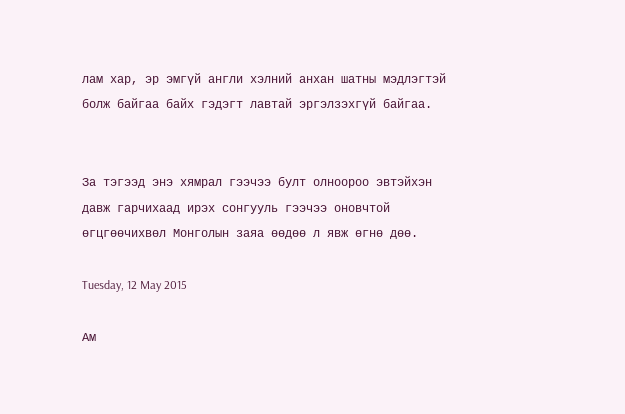лам хар, эр эмгүй англи хэлний анхан шатны мэдлэгтэй болж байгаа байх гэдэгт лавтай эргэлзэхгүй байгаа.


За тэгээд энэ хямрал гээчээ булт олноороо эвтэйхэн давж гарчихаад ирэх сонгууль гээчээ оновчтой өгцгөөчихвөл Монголын заяа өөдөө л явж өгнө дөө.

Tuesday, 12 May 2015

Ам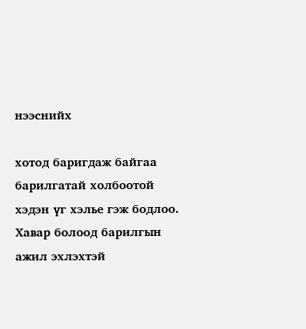нээснийх

хотод баригдаж байгаа барилгатай холбоотой хэдэн үг хэлье гэж бодлоо. Хавар болоод барилгын ажил эхлэхтэй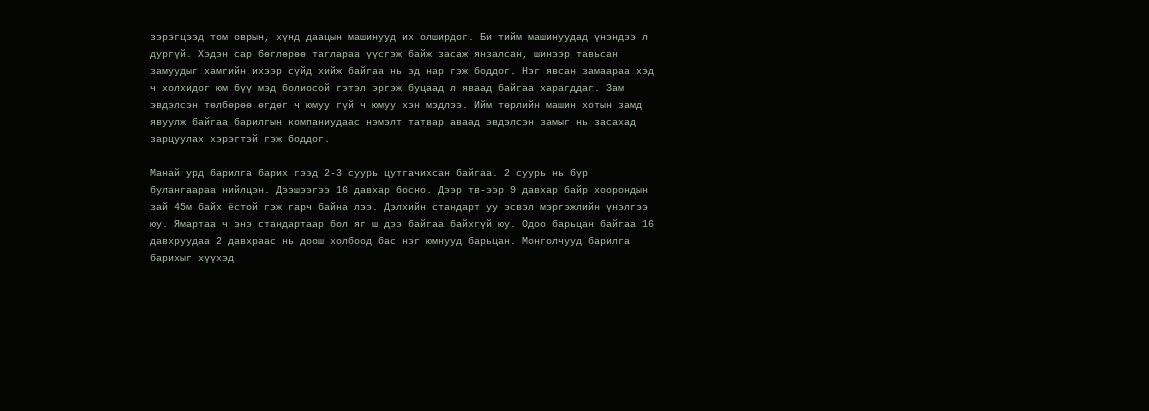зэрэгцээд том оврын, хүнд даацын машинууд их олширдог. Би тийм машинуудад үнэндээ л дургүй. Хэдэн сар бөглөрөө таглараа үүсгэж байж засаж янзалсан, шинээр тавьсан замуудыг хамгийн ихээр сүйд хийж байгаа нь эд нар гэж боддог. Нэг явсан замаараа хэд ч холхидог юм бүү мэд болиосой гэтэл эргэж буцаад л яваад байгаа харагддаг. Зам эвдэлсэн төлбөрөө өгдөг ч юмуу гүй ч юмуу хэн мэдлээ. Ийм төрлийн машин хотын замд явуулж байгаа барилгын компаниудаас нэмэлт татвар аваад эвдэлсэн замыг нь засахад зарцуулах хэрэгтэй гэж боддог.

Манай урд барилга барих гээд 2-3 суурь цутгачихсан байгаа. 2 суурь нь бүр булангаараа нийлцэн. Дээшээгээ 16 давхар босно. Дээр тв-ээр 9 давхар байр хоорондын зай 45м байх ёстой гэж гарч байна лээ. Дэлхийн стандарт уу эсвэл мэргэжлийн үнэлгээ юу. Ямартаа ч энэ стандартаар бол яг ш дээ байгаа байхгүй юу. Одоо барьцан байгаа 16 давхруудаа 2 давхраас нь доош холбоод бас нэг юмнууд барьцан. Монголчууд барилга барихыг хүүхэд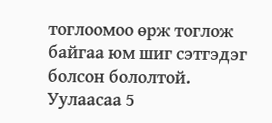тоглоомоо өрж тоглож байгаа юм шиг сэтгэдэг болсон бололтой. Уулаасаа 5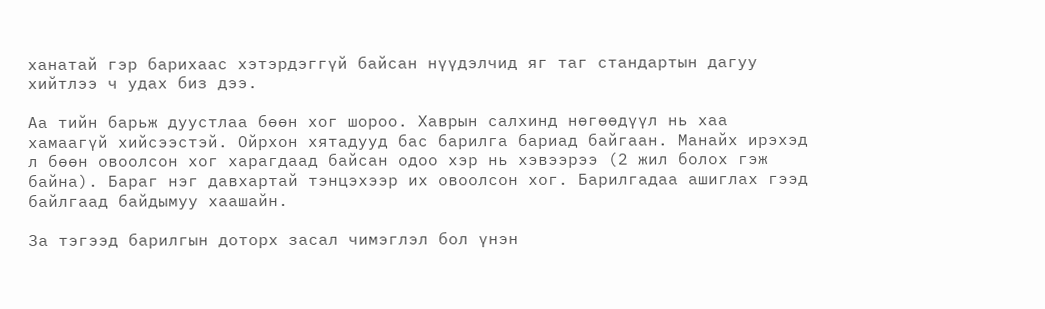ханатай гэр барихаас хэтэрдэггүй байсан нүүдэлчид яг таг стандартын дагуу хийтлээ ч удах биз дээ.

Аа тийн барьж дуустлаа бөөн хог шороо. Хаврын салхинд нөгөөдүүл нь хаа хамаагүй хийсээстэй. Ойрхон хятадууд бас барилга бариад байгаан. Манайх ирэхэд л бөөн овоолсон хог харагдаад байсан одоо хэр нь хэвээрээ (2 жил болох гэж байна). Бараг нэг давхартай тэнцэхээр их овоолсон хог. Барилгадаа ашиглах гээд байлгаад байдымуу хаашайн.

За тэгээд барилгын доторх засал чимэглэл бол үнэн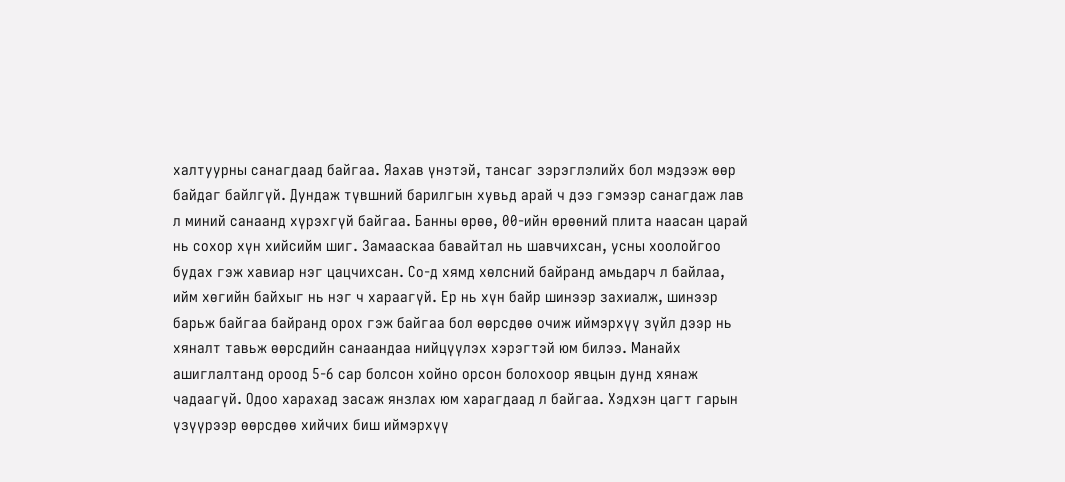халтуурны санагдаад байгаа. Яахав үнэтэй, тансаг зэрэглэлийх бол мэдээж өөр байдаг байлгүй. Дундаж түвшний барилгын хувьд арай ч дээ гэмээр санагдаж лав л миний санаанд хүрэхгүй байгаа. Банны өрөө, 00-ийн өрөөний плита наасан царай нь сохор хүн хийсийм шиг. Замааскаа бавайтал нь шавчихсан, усны хоолойгоо будах гэж хавиар нэг цацчихсан. Со-д хямд хөлсний байранд амьдарч л байлаа, ийм хөгийн байхыг нь нэг ч хараагүй. Ер нь хүн байр шинээр захиалж, шинээр барьж байгаа байранд орох гэж байгаа бол өөрсдөө очиж иймэрхүү зүйл дээр нь хяналт тавьж өөрсдийн санаандаа нийцүүлэх хэрэгтэй юм билээ. Манайх ашиглалтанд ороод 5-6 сар болсон хойно орсон болохоор явцын дунд хянаж чадаагүй. Одоо харахад засаж янзлах юм харагдаад л байгаа. Хэдхэн цагт гарын үзүүрээр өөрсдөө хийчих биш иймэрхүү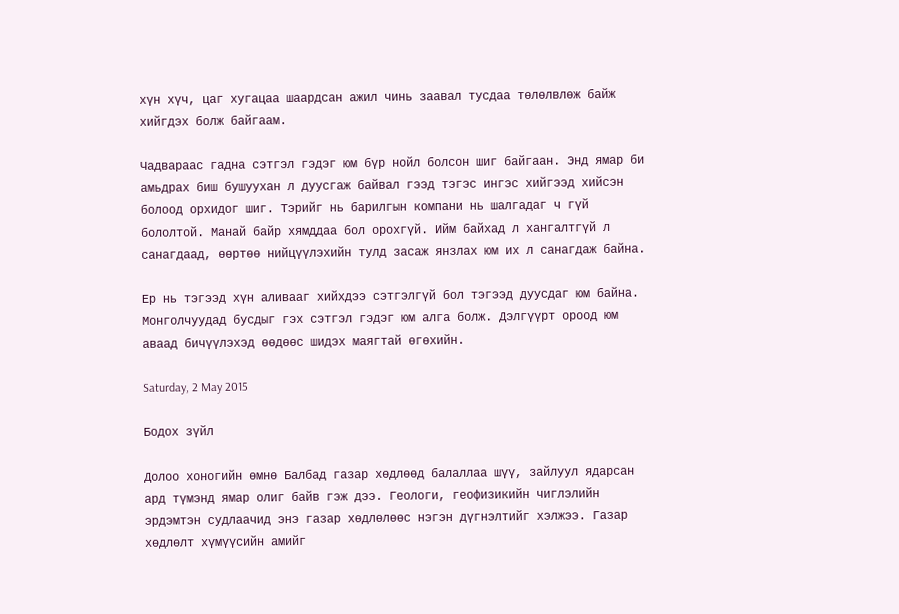хүн хүч, цаг хугацаа шаардсан ажил чинь заавал тусдаа төлөлвлөж байж хийгдэх болж байгаам.

Чадвараас гадна сэтгэл гэдэг юм бүр нойл болсон шиг байгаан. Энд ямар би амьдрах биш бушуухан л дуусгаж байвал гээд тэгэс ингэс хийгээд хийсэн болоод орхидог шиг. Тэрийг нь барилгын компани нь шалгадаг ч гүй бололтой. Манай байр хямддаа бол орохгүй. Ийм байхад л хангалтгүй л санагдаад, өөртөө нийцүүлэхийн тулд засаж янзлах юм их л санагдаж байна.

Ер нь тэгээд хүн аливааг хийхдээ сэтгэлгүй бол тэгээд дуусдаг юм байна. Монголчуудад бусдыг гэх сэтгэл гэдэг юм алга болж. Дэлгүүрт ороод юм аваад бичүүлэхэд өөдөөс шидэх маягтай өгөхийн.

Saturday, 2 May 2015

Бодох зүйл

Долоо хоногийн өмнө Балбад газар хөдлөөд балаллаа шүү, зайлуул ядарсан ард түмэнд ямар олиг байв гэж дээ. Геологи, геофизикийн чиглэлийн эрдэмтэн судлаачид энэ газар хөдлөлөөс нэгэн дүгнэлтийг хэлжээ. Газар хөдлөлт хүмүүсийн амийг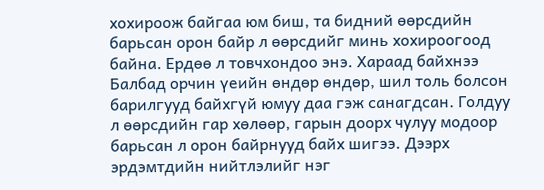хохироож байгаа юм биш, та бидний өөрсдийн барьсан орон байр л өөрсдийг минь хохироогоод байна. Ердөө л товчхондоо энэ. Хараад байхнээ Балбад орчин үеийн өндөр өндөр, шил толь болсон барилгууд байхгүй юмуу даа гэж санагдсан. Голдуу л өөрсдийн гар хөлөөр, гарын доорх чулуу модоор барьсан л орон байрнууд байх шигээ. Дээрх эрдэмтдийн нийтлэлийг нэг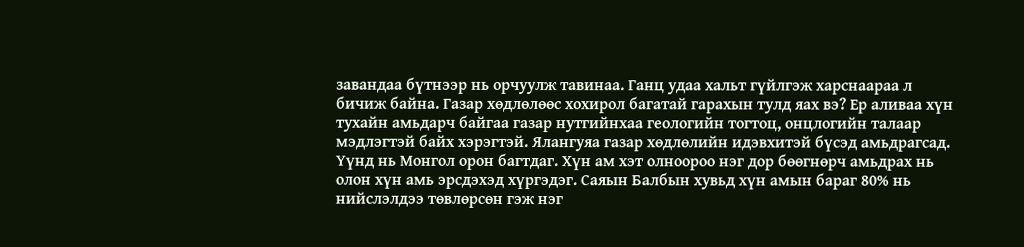завандаа бүтнээр нь орчуулж тавинаа. Ганц удаа хальт гүйлгэж харснаараа л бичиж байна. Газар хөдлөлөөс хохирол багатай гарахын тулд яах вэ? Ер аливаа хүн тухайн амьдарч байгаа газар нутгийнхаа геологийн тогтоц, онцлогийн талаар мэдлэгтэй байх хэрэгтэй. Ялангуяа газар хөдлөлийн идэвхитэй бүсэд амьдрагсад. Үүнд нь Монгол орон багтдаг. Хүн ам хэт олноороо нэг дор бөөгнөрч амьдрах нь олон хүн амь эрсдэхэд хүргэдэг. Саяын Балбын хувьд хүн амын бараг 80% нь нийслэлдээ төвлөрсөн гэж нэг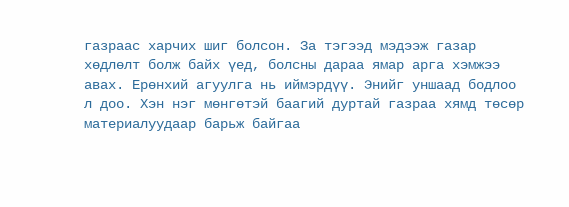газраас харчих шиг болсон. За тэгээд мэдээж газар хөдлөлт болж байх үед, болсны дараа ямар арга хэмжээ авах. Ерөнхий агуулга нь иймэрдүү. Энийг уншаад бодлоо л доо. Хэн нэг мөнгөтэй баагий дуртай газраа хямд төсөр материалуудаар барьж байгаа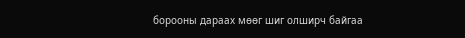борооны дараах мөөг шиг олширч байгаа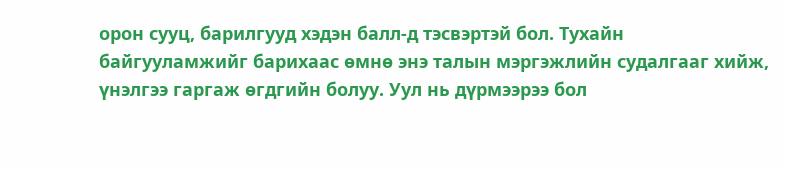орон сууц, барилгууд хэдэн балл-д тэсвэртэй бол. Тухайн байгууламжийг барихаас өмнө энэ талын мэргэжлийн судалгааг хийж, үнэлгээ гаргаж өгдгийн болуу. Уул нь дүрмээрээ бол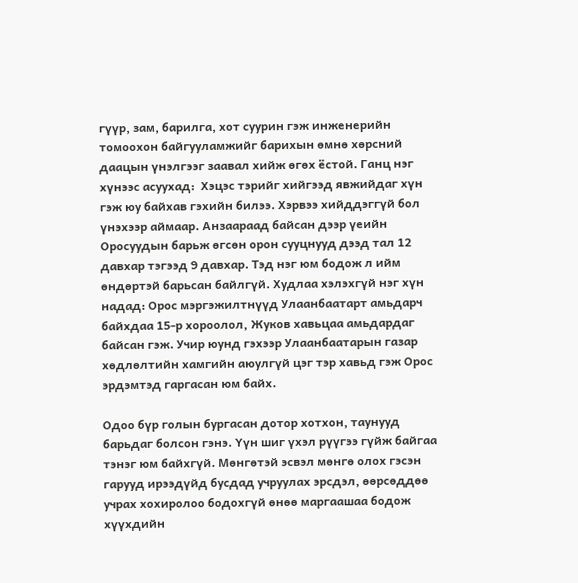гүүр, зам, барилга, хот суурин гэж инженерийн томоохон байгууламжийг барихын өмнө хөрсний даацын үнэлгээг заавал хийж өгөх ёстой. Ганц нэг хүнээс асуухад:  Хэцэс тэрийг хийгээд явжийдаг хүн гэж юу байхав гэхийн билээ. Хэрвээ хийддэггүй бол үнэхээр аймаар. Анзаараад байсан дээр үеийн Оросуудын барьж өгсөн орон сууцнууд дээд тал 12 давхар тэгээд 9 давхар. Тэд нэг юм бодож л ийм өндөртэй барьсан байлгүй. Худлаа хэлэхгүй нэг хүн надад: Орос мэргэжилтнүүд Улаанбаатарт амьдарч байхдаа 15-р хороолол, Жуков хавьцаа амьдардаг байсан гэж. Учир юунд гэхээр Улаанбаатарын газар хөдлөлтийн хамгийн аюулгүй цэг тэр хавьд гэж Орос эрдэмтэд гаргасан юм байх.

Одоо бүр голын бургасан дотор хотхон, таунууд барьдаг болсон гэнэ. Үүн шиг үхэл рүүгээ гүйж байгаа тэнэг юм байхгүй. Мөнгөтэй эсвэл мөнгө олох гэсэн гарууд ирээдүйд бусдад учруулах эрсдэл, өөрсөддөө учрах хохиролоо бодохгүй өнөө маргаашаа бодож хүүхдийн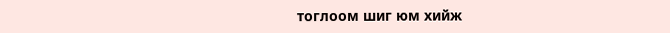тоглоом шиг юм хийж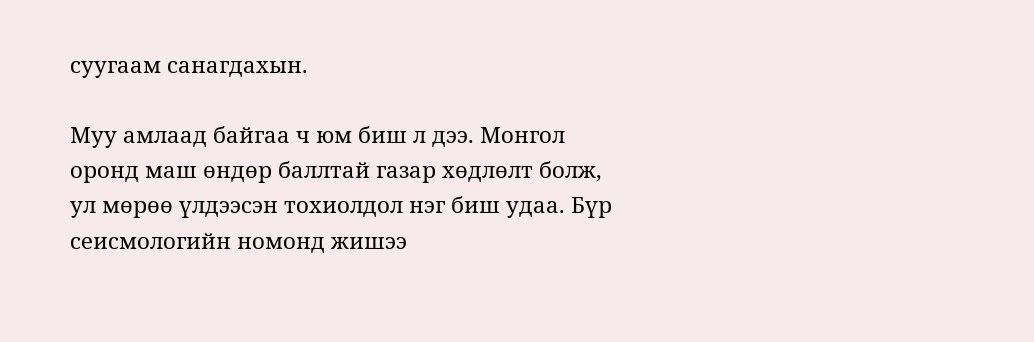суугаам санагдахын.

Муу амлаад байгаа ч юм биш л дээ. Монгол оронд маш өндөр баллтай газар хөдлөлт болж, ул мөрөө үлдээсэн тохиолдол нэг биш удаа. Бүр сеисмологийн номонд жишээ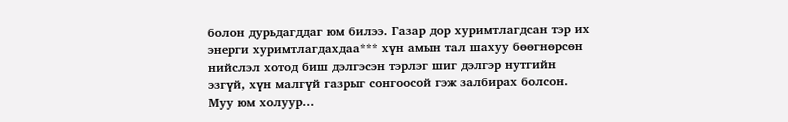болон дурьдагддаг юм билээ. Газар дор хуримтлагдсан тэр их энерги хуримтлагдахдаа*** хүн амын тал шахуу бөөгнөрсөн нийслэл хотод биш дэлгэсэн тэрлэг шиг дэлгэр нутгийн эзгүй, хүн малгүй газрыг сонгоосой гэж залбирах болсон. Муу юм холуур...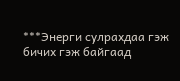***Энерги сулрахдаа гэж бичих гэж байгаад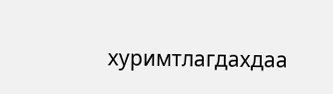хуримтлагдахдаа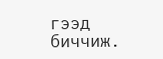гээд биччиж.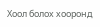Хоол болох хооронд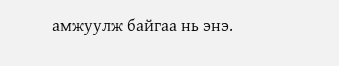амжуулж байгаа нь энэ.